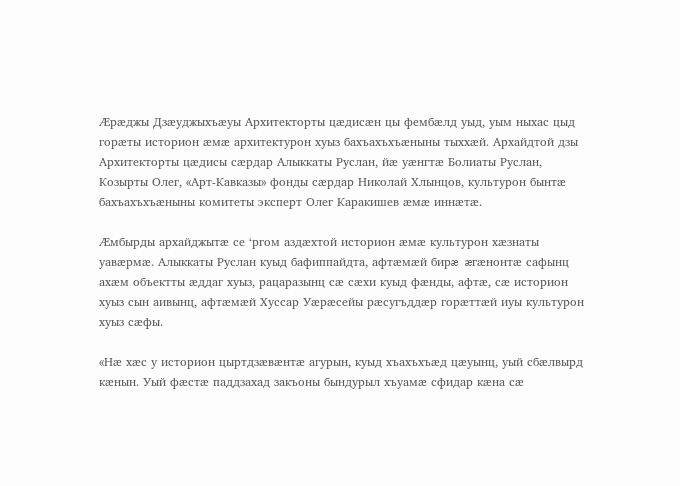Æрæджы Дзæуджыхъæуы Архитекторты цæдисæн цы фембæлд уыд, уым ныхас цыд горæты историон æмæ архитектурон хуыз бахъахъхъæныны тыххæй. Архайдтой дзы Архитекторты цæдисы сæрдар Алыккаты Руслан, йæ уæнгтæ Болиаты Руслан, Козырты Олег, «Арт-Кавказы» фонды сæрдар Николай Хлынцов, культурон бынтæ бахъахъхъæныны комитеты эксперт Олег Каракишев æмæ иннæтæ.

Æмбырды архайджытæ се ‘ргом аздæхтой историон æмæ культурон хæзнаты уавæрмæ. Алыккаты Руслан куыд бафиппайдта, афтæмæй бирæ æгæнонтæ сафынц ахæм объектты æддаг хуыз, рацаразынц сæ сæхи куыд фæнды, афтæ, сæ историон хуыз сын аивынц, афтæмæй Хуссар Уæрæсейы рæсугъддæр горæттæй иуы культурон хуыз сæфы.

«Нæ хæс у историон цыртдзæвæнтæ агурын, куыд хъахъхъæд цæуынц, уый сбæлвырд кæнын. Уый фæстæ паддзахад закъоны бындурыл хъуамæ сфидар кæна сæ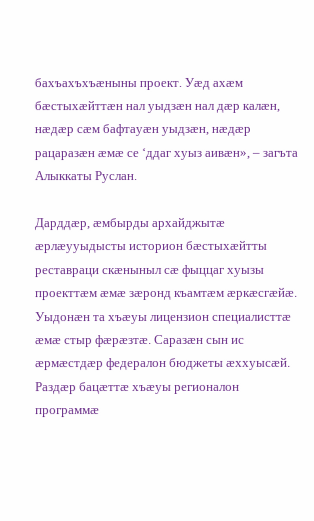бахъахъхъæныны проект. Уæд ахæм бæстыхæйттæн нал уыдзæн нал дæр калæн, нæдæр сæм бафтауæн уыдзæн, нæдæр рацаразæн æмæ се ‘ддаг хуыз аивæн», – загъта Алыккаты Руслан.

Дарддæр, æмбырды архайджытæ æрлæууыдысты историон бæстыхæйтты реставраци скæныныл сæ фыццаг хуызы проекттæм æмæ зæронд къамтæм æркæсгæйæ. Уыдонæн та хъæуы лицензион специалисттæ æмæ стыр фæрæзтæ. Саразæн сын ис  æрмæстдæр федералон бюджеты æххуысæй. Раздæр бацæттæ хъæуы регионалон программæ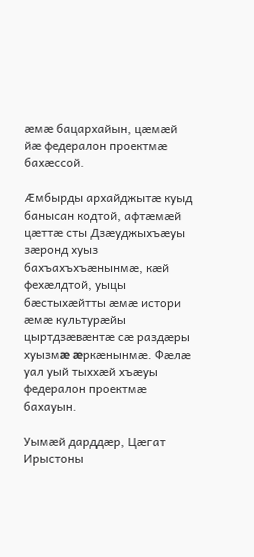æмæ бацархайын, цæмæй йæ федералон проектмæ бахæссой.

Æмбырды архайджытæ куыд банысан кодтой, афтæмæй цæттæ сты Дзæуджыхъæуы зæронд хуыз бахъахъхъæнынмæ, кæй фехæлдтой, уыцы бæстыхæйтты æмæ истори æмæ культурæйы цыртдзæвæнтæ сæ раздæры хуызмæ æркæнынмæ. Фæлæ уал уый тыххæй хъæуы федералон проектмæ бахауын.

Уымæй дарддæр, Цæгат Ирыстоны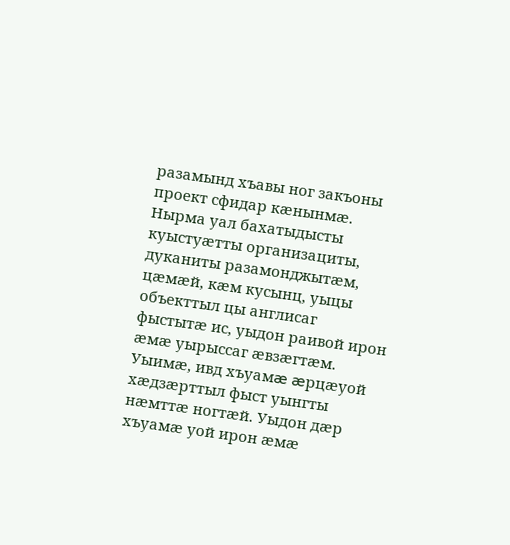разамынд хъавы ног закъоны проект сфидар кæнынмæ. Нырма уал бахатыдысты куыстуæтты организациты, дуканиты разамонджытæм, цæмæй, кæм кусынц, уыцы объекттыл цы англисаг фыстытæ ис, уыдон раивой ирон æмæ уырыссаг æвзæгтæм. Уыимæ, ивд хъуамæ æрцæуой хæдзæрттыл фыст уынгты нæмттæ ногтæй. Уыдон дæр хъуамæ уой ирон æмæ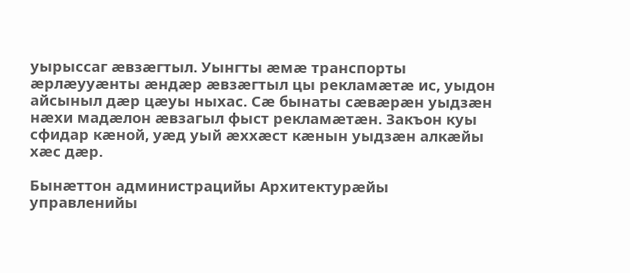уырыссаг æвзæгтыл. Уынгты æмæ транспорты æрлæууæнты æндæр æвзæгтыл цы рекламæтæ ис, уыдон айсыныл дæр цæуы ныхас. Сæ бынаты сæвæрæн уыдзæн нæхи мадæлон æвзагыл фыст рекламæтæн. Закъон куы сфидар кæной, уæд уый æххæст кæнын уыдзæн алкæйы хæс дæр.

Бынæттон администрацийы Архитектурæйы управленийы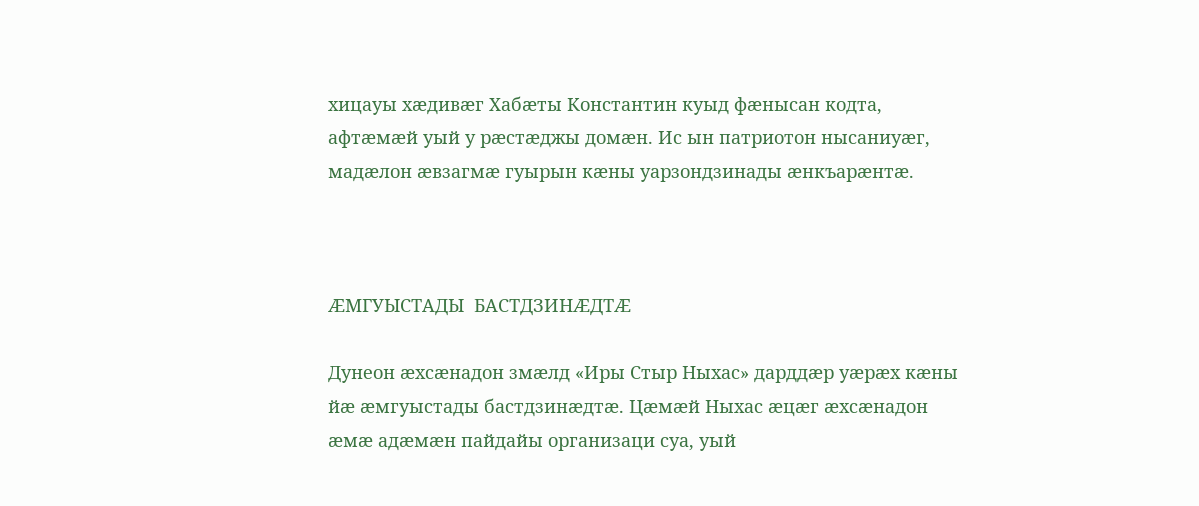хицауы хæдивæг Хабæты Константин куыд фæнысан кодта, афтæмæй уый у рæстæджы домæн. Ис ын патриотон нысаниуæг, мадæлон æвзагмæ гуырын кæны уарзондзинады æнкъарæнтæ.



ÆМГУЫСТАДЫ  БАСТДЗИНÆДТÆ

Дунеон æхсæнадон змæлд «Иры Стыр Ныхас» дарддæр уæрæх кæны йæ æмгуыстады бастдзинæдтæ. Цæмæй Ныхас æцæг æхсæнадон æмæ адæмæн пайдайы организаци суа, уый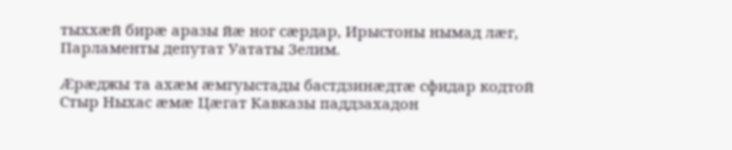тыххæй бирæ аразы йæ ног сæрдар, Ирыстоны нымад лæг, Парламенты депутат Уататы Зелим.

Æрæджы та ахæм æмгуыстады бастдзинæдтæ сфидар кодтой Стыр Ныхас æмæ Цæгат Кавказы паддзахадон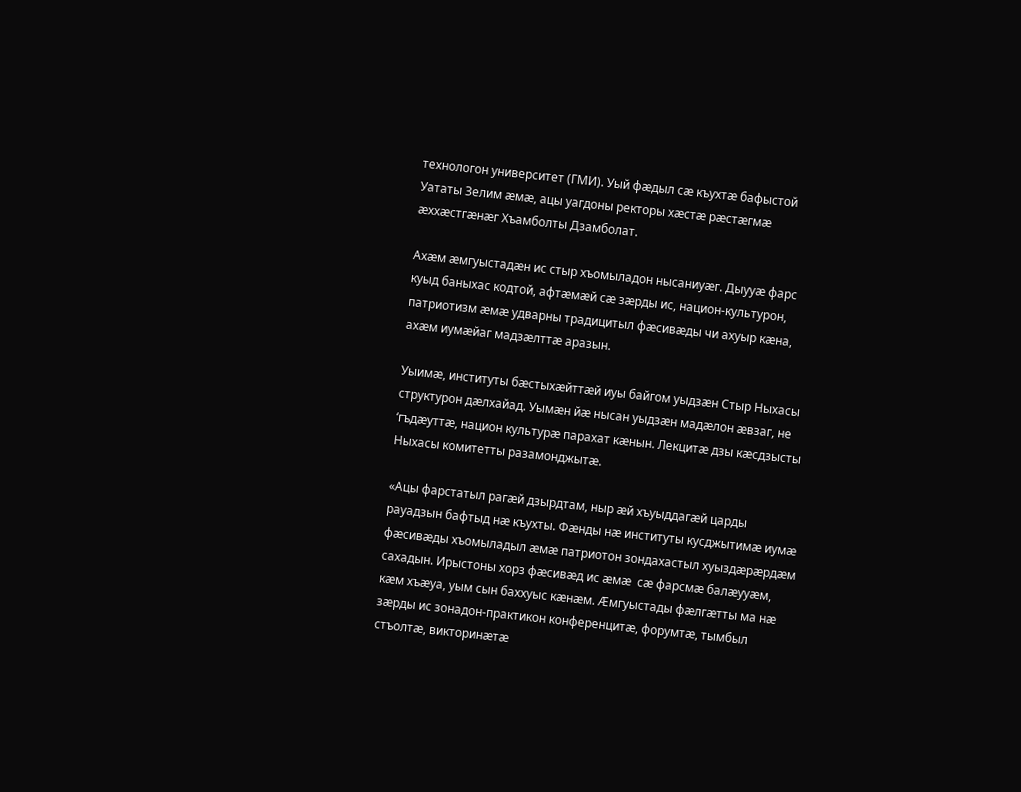технологон университет (ГМИ). Уый фæдыл сæ къухтæ бафыстой Уататы Зелим æмæ, ацы уагдоны ректоры хæстæ рæстæгмæ æххæстгæнæг Хъамболты Дзамболат.

Ахæм æмгуыстадæн ис стыр хъомыладон нысаниуæг. Дыууæ фарс куыд баныхас кодтой, афтæмæй сæ зæрды ис, национ-культурон, патриотизм æмæ удварны традицитыл фæсивæды чи ахуыр кæна, ахæм иумæйаг мадзæлттæ аразын.

Уыимæ, институты бæстыхæйттæй иуы байгом уыдзæн Стыр Ныхасы структурон дæлхайад. Уымæн йæ нысан уыдзæн мадæлон æвзаг, не ‘гъдæуттæ, национ культурæ парахат кæнын. Лекцитæ дзы кæсдзысты Ныхасы комитетты разамонджытæ.

«Ацы фарстатыл рагæй дзырдтам, ныр æй хъуыддагæй царды рауадзын бафтыд нæ къухты. Фæнды нæ институты кусджытимæ иумæ фæсивæды хъомыладыл æмæ патриотон зондахастыл хуыздæрæрдæм сахадын. Ирыстоны хорз фæсивæд ис æмæ  сæ фарсмæ балæууæм, кæм хъæуа, уым сын баххуыс кæнæм. Æмгуыстады фæлгæтты ма нæ зæрды ис зонадон-практикон конференцитæ, форумтæ, тымбыл стъолтæ, викторинæтæ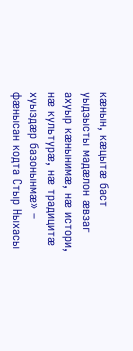кæнын, кæцытæ баст уыдзысты мадæлон æвзаг ахуыр кæнынимæ, нæ истори, нæ культурæ, нæ традицитæ хуыздæр базонынмæ» – фæнысан кодта Стыр Ныхасы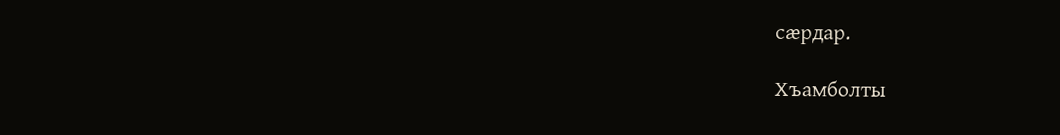сæрдар.

Хъамболты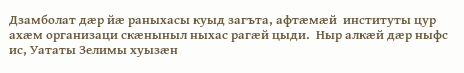Дзамболат дæр йæ раныхасы куыд загъта, афтæмæй  институты цур ахæм организаци скæныныл ныхас рагæй цыди.  Ныр алкæй дæр ныфс ис, Уататы Зелимы хуызæн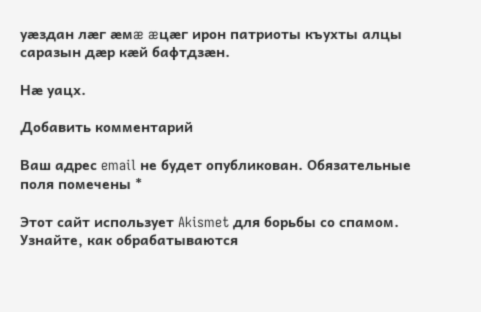уæздан лæг æмæ æцæг ирон патриоты къухты алцы саразын дæр кæй бафтдзæн.

Нæ уацх.

Добавить комментарий

Ваш адрес email не будет опубликован. Обязательные поля помечены *

Этот сайт использует Akismet для борьбы со спамом. Узнайте, как обрабатываются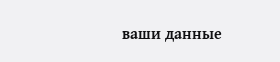ваши данные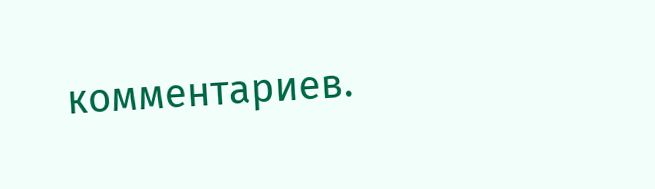комментариев.